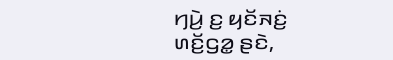ꤚꤣꤧ꤬ ꤢ꤬ ꤟꤢꤩꤏꤢꤦ꤬ ꤛꤢꤩ꤬ꤞꤤ꤭ ꤔꤢꤧ,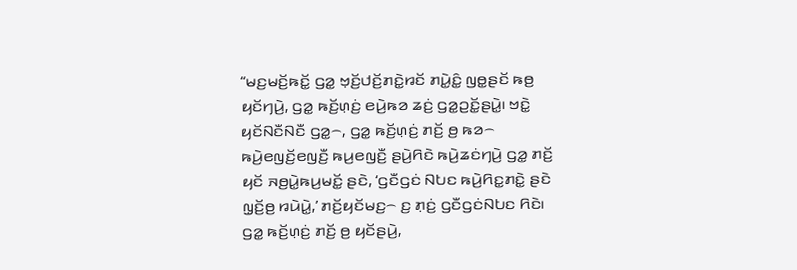“ꤗꤢ꤬ꤗꤢꤩ꤬ꤒꤢꤩ꤭ ꤞꤤ꤭ ꤠ꤫ꤢꤩ꤬ꤓꤢꤩ꤬ꤊꤢꤧ꤭ꤙꤢꤩ ꤊꤣꤧ꤭ꤢꤨ꤭ ꤜꤥ꤭ꤔꤢꤩ ꤒꤥ꤬ ꤟꤢꤩꤚꤣꤧ꤬, ꤞꤤ꤭ ꤒꤢꤩ꤬ꤛ꤫ꤢꤦ꤬ ꤕꤣꤧ꤬ꤒꤤ ꤘꤢꤦ꤬ ꤞꤤ꤭ꤑꤢꤩ꤭ꤔꤣꤧ꤭꤯ ꤠꤢꤧ꤭ ꤟꤢꤩꤡꤢꤪꤡꤢꤪ ꤞꤤ꤭꤮, ꤞꤤ꤭ ꤒꤢꤩ꤬ꤛ꤫ꤢꤦ꤬ ꤊꤢꤩ꤬ ꤥ꤬ ꤒꤤ꤮ ꤒꤣꤧ꤬ꤕꤜꤢꤩ꤬ꤕꤜꤢꤪ꤬ ꤒꤣ꤬ꤕꤜꤢꤪ꤬ ꤔꤣꤧ꤬ꤖꤢꤧ ꤒꤣꤧ꤬ꤘꤢꤦꤚꤣꤧ꤬ ꤞꤤ꤭ ꤊꤢꤩ꤬ ꤟꤢꤩ ꤏꤥ꤬ꤣꤧ꤭ꤒꤣ꤬ꤗꤢꤩ꤭ ꤔꤢꤧ, ‘ꤞꤢꤪꤞꤢꤦ ꤡꤝꤢ ꤒꤣꤧ꤬ꤖꤢ꤭ꤊꤢꤧ꤭ ꤔꤢꤧ ꤜ꤫ꤢꤩ꤬ꤥ꤬ ꤙꤣꤧꤣꤧ꤭,’ ꤊꤢꤩ꤬ꤟꤢꤩꤗꤢ꤬꤮ ꤢ꤬ ꤊ꤫ꤢꤦ꤬ ꤞꤢꤪꤞꤢꤦꤡꤝꤢ ꤖꤢꤧ꤯ ꤞꤤ꤭ ꤒꤢꤩ꤬ꤛ꤫ꤢꤦ꤬ ꤊꤢꤩ꤬ ꤥ꤬ ꤟꤢꤩꤔꤣꤧ꤬,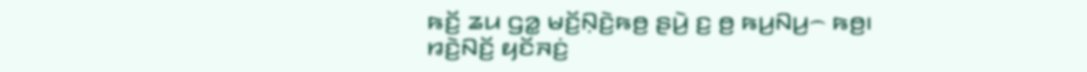ꤒꤢꤩ꤬ ꤘꤣ ꤞꤤ꤭ ꤗꤢꤩ꤬ꤡ꤫ꤢꤧ꤬ꤒꤥ꤬ ꤔꤣꤧ꤬ ꤢ꤬ ꤥ꤬ ꤒꤣ꤬ꤡꤣ꤬꤮ ꤒꤥ꤬꤯
ꤙꤢꤧ꤬ꤡꤢꤩ꤬ ꤟꤢꤩꤏꤢꤦ꤬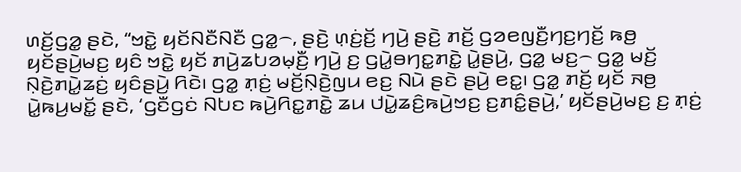ꤛꤢꤩ꤬ꤞꤤ꤭ ꤔꤢꤧ, “ꤠꤢꤧ꤭ ꤟꤢꤩꤡꤢꤪꤡꤢꤪ ꤞꤤ꤭꤮, ꤔꤢꤧ꤬ ꤛ꤫ꤢꤦ꤬ꤢꤩ꤬ ꤚꤣꤧ꤬ ꤔꤢꤧ꤬ ꤊꤢꤩ꤬ ꤞꤤꤕꤜꤢꤪ꤬ꤚꤢ꤬ꤚꤢꤩ꤬ ꤒꤥ꤬ ꤟꤢꤩꤔꤣꤧ꤬ꤗꤢ꤬ ꤟꤢꤨ ꤠꤢꤧ꤭ ꤟꤢꤩ ꤊꤣꤧ꤬ꤘꤝꤤꤗ꤫ꤢꤪ꤬ ꤚꤣꤧ꤬ ꤢ꤬ ꤞꤣꤧ꤭ꤋꤚꤢ꤭ꤊꤢꤧ꤭ ꤣꤧ꤭ꤔꤣꤧ꤬, ꤞꤤ꤭ ꤗꤢ꤬꤮ ꤞꤤ꤭ ꤗꤢꤩ꤬ ꤡ꤫ꤢꤧ꤬ꤊꤣꤧ꤭ꤘꤢꤦ꤬ ꤟꤢꤨꤔꤣꤧ꤬ ꤖꤢꤧ꤯ ꤞꤤ꤭ ꤊ꤫ꤢꤦ꤬ ꤗꤢꤩ꤬ꤡ꤫ꤢꤧ꤬ꤜꤣ ꤕꤢ꤬ ꤡꤣꤧ ꤔꤢꤧ ꤔꤣꤧ꤬ ꤕꤢ꤭꤯ ꤞꤤ꤭ ꤊꤢꤩ꤬ ꤟꤢꤩ ꤏꤥ꤬ ꤣꤧ꤭ꤒꤣ꤬ꤗꤢꤩ꤭ ꤔꤢꤧ, ‘ꤞꤢꤪꤞꤢꤦ ꤡꤝꤢ ꤒꤣꤧ꤬ꤖꤢ꤭ꤊꤢꤧ꤭ ꤘꤣ ꤓꤣꤧ꤭ꤘꤢꤨ꤬ꤒꤣꤧ꤬ꤠꤢ꤬ ꤢ꤬ꤊꤢꤨ꤭ꤔꤣꤧ꤬,’ ꤟꤢꤩꤔꤣꤧ꤬ꤗꤢ꤬ ꤢ꤬ ꤊ꤫ꤢꤦ꤬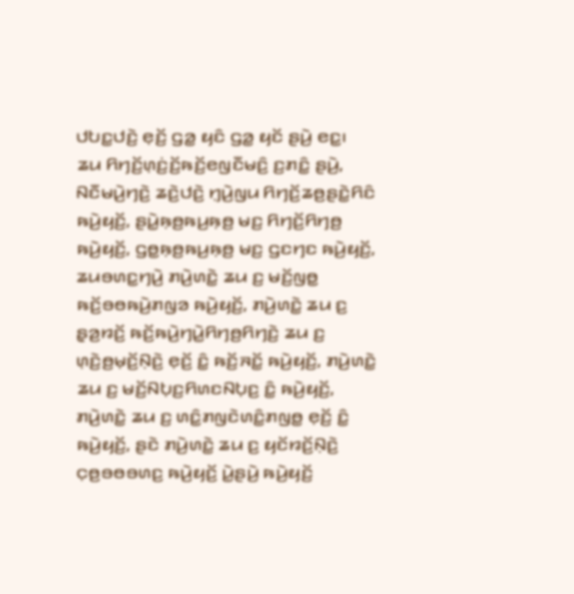ꤓꤝꤢ꤭ꤓꤢꤧ꤬ ꤕ꤫ꤢꤩ꤬ ꤞꤤ꤭ ꤟꤢꤨ ꤞꤤ꤭ ꤟꤢꤩ ꤔꤣꤧ꤬ ꤕꤢ꤭꤯
ꤘꤣ ꤖꤚꤢꤩ꤬ꤛ꤫ꤢꤦ꤬ꤢꤩ꤬ꤒꤢꤩ꤬ꤕꤜꤢꤪꤗꤢꤨ꤬ ꤢ꤬ꤊꤢꤨ꤭ ꤔꤣꤧ꤬, ꤡꤢꤪꤗꤣꤧ꤬ꤚꤢꤧ꤬ ꤘꤢꤧ꤬ꤓꤢꤧ꤬ ꤚ꤫ꤣꤧ꤬ꤜꤣ ꤖꤚꤢꤩ꤬ꤘꤥ꤬ꤔꤢꤧ꤭ꤖꤢꤨ ꤒꤣꤧ꤬ꤟꤢꤩ꤬, ꤔꤣꤧ꤭ꤒ꤫ꤥ꤬ꤒꤣ꤬ꤒ꤫ꤥ꤬ ꤗꤢ꤬ ꤖꤚꤢꤩ꤬ꤖꤚꤥ꤬ ꤒꤣꤧ꤬ꤟꤢꤩ꤬, ꤞꤥ꤭ꤒ꤫ꤥ꤬ꤒꤣ꤬ꤒ꤫ꤥ꤬ ꤗꤢ꤬ ꤞꤢꤚꤢ ꤒꤣꤧ꤬ꤟꤢꤩ꤬, ꤘꤣꤋꤛꤢ꤭ꤚꤣꤧ꤬ ꤊꤣꤧ꤬ꤛꤢꤧ꤭ ꤘꤣ ꤢ꤬ ꤗꤢꤩ꤬ꤜꤥ꤭ ꤒꤢꤩ꤬ꤋꤥꤒꤣꤧ꤬ꤊꤜꤤ ꤒꤣꤧ꤬ꤟꤢꤩ꤬, ꤊꤣꤧ꤬ꤛꤢꤧ꤭ ꤘꤣ ꤢ꤬ ꤔ꤫ꤤ꤬ꤙꤢꤩ꤬ ꤒꤢꤩ꤬ꤒꤣꤧ꤬ꤚꤣꤧ꤭ꤖꤚꤥ꤬ꤖꤚꤢꤧ꤬ ꤘꤣ ꤢ꤬ ꤛ꤫ꤢꤧ꤬ꤥ꤬ꤗ꤫ꤢꤩ꤬ꤡ꤫ꤢꤧ꤬ ꤕ꤫ꤢꤩ꤬ ꤢꤨ꤭ ꤒꤢꤩ꤬ꤏꤢꤩ꤭ ꤒꤣꤧ꤬ꤟꤢꤩ꤬, ꤊꤣꤧ꤬ꤛꤢꤧ꤭ ꤘꤣ ꤢ꤬ ꤗꤢꤩ꤬ꤡꤝ꤫ꤢ꤬ꤖꤛꤢꤡꤝ꤫ꤢ꤬ ꤢꤨ꤭ ꤒꤣꤧ꤬ꤟꤢꤩ꤬, ꤊꤣꤧ꤬ꤛꤢꤧ꤭ ꤘꤣ ꤢ꤬ ꤛꤢꤨ꤭ꤊꤜꤢꤧꤛꤢꤨ꤭ꤊꤜꤥ꤭ ꤕ꤫ꤢꤩ꤬ ꤢꤨ꤭ ꤒꤣꤧ꤬ꤟꤢꤩ꤬, ꤔꤢꤧ ꤊꤣꤧ꤬ꤛꤢꤧ꤭ ꤘꤣ ꤢ꤬ ꤟꤢꤩꤙꤢꤩ꤬ꤡ꤫ꤢꤧ꤬ ꤍ꤫ꤥ꤬ꤋꤥꤋꤛꤢ꤬ ꤒꤣꤧ꤬ꤟꤢꤩ꤬ ꤣꤧ꤭ꤔꤣꤧ꤬ ꤒꤣꤧ꤬ꤟꤢꤩ꤬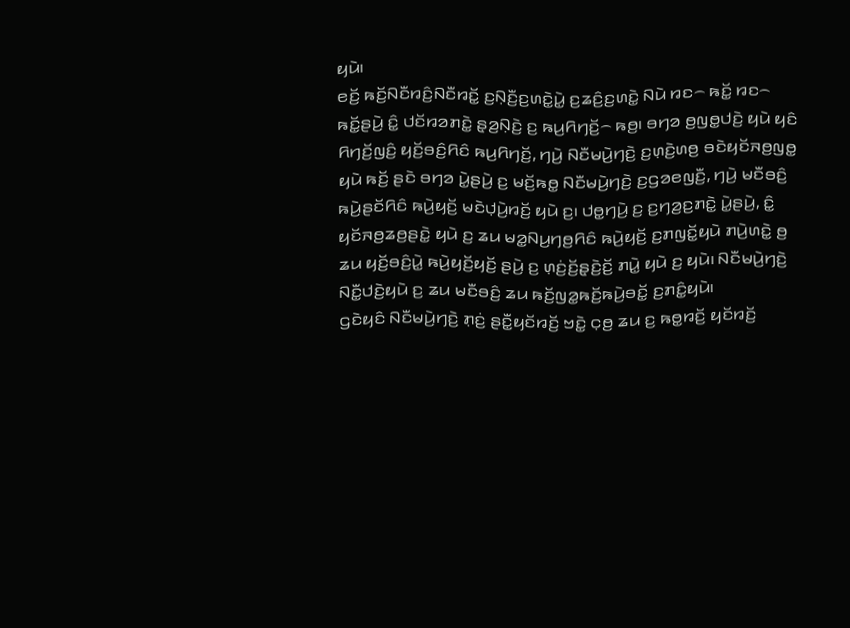ꤟꤣꤧ꤯
ꤕꤢꤩ꤬ ꤒꤢꤩ꤬ꤡꤢꤪꤙꤢꤨ꤬ꤡꤢꤪꤙꤢꤩ꤭ ꤢ꤬ꤡ꤫ꤢꤪ꤬ꤢ꤬ꤛꤢꤧ꤭ꤣꤧ꤭ ꤢ꤬ꤘꤢꤨ꤬ꤢ꤬ꤛꤢꤧ꤭ ꤡꤣꤧ ꤙꤢ꤮ ꤒꤢꤩ꤭ ꤙꤢ꤮ ꤒꤢꤩ꤭ꤔꤣꤧ꤬ ꤢꤨ꤭ ꤓꤢꤩꤙꤤꤊꤢꤧ꤭ ꤔ꤫ꤤ꤬ꤡ꤫ꤢꤧ꤬ ꤢ꤬ ꤒꤣ꤬ꤖꤚꤢꤩ꤬꤮ ꤒꤥ꤬꤯ ꤋꤚꤤ ꤥ꤬ꤜꤥ꤭ꤓꤢꤧ꤬ ꤟꤣꤧ ꤟꤢꤨ ꤖꤚꤢꤩ꤬ꤜꤢꤨ꤬ ꤟꤢꤩ꤬ꤋꤢꤨ꤬ꤖꤢꤨ ꤒꤣ꤬ꤖꤚꤢꤩ꤬, ꤚꤣꤧ꤬ ꤡꤢꤪꤗꤣꤧ꤬ꤚꤢꤧ꤬ ꤢ꤬ꤛ꤫ꤢꤧ꤬ꤛꤥ꤬ ꤋꤢꤧꤟꤢꤩꤏꤥ꤬ꤜꤥ꤭ ꤟꤣꤧ ꤒꤢꤩ꤬ ꤔꤢꤧ ꤋꤚꤤ ꤣꤧ꤭ꤔꤣꤧ꤬ ꤢ꤬ ꤗꤢꤩ꤬ꤒꤥ꤭ ꤡꤢꤪꤗꤣꤧ꤬ꤚꤢꤧ꤬ ꤢ꤬ꤞꤤꤕꤜꤢꤪ꤬, ꤚꤣꤧ꤬ ꤗꤢꤪꤋꤢꤨ꤬ ꤒꤣꤧ꤬ꤔꤢꤩꤖꤢꤨ ꤒꤣꤧ꤬ꤟꤢꤩ꤬ ꤗꤢꤧꤓ꤫ꤣꤧ꤬ꤙꤢꤩ꤬ ꤟꤣꤧ ꤢ꤬꤯ ꤓꤥ꤭ꤚꤣꤧ꤬ ꤢ꤬ ꤢ꤬ꤚꤤ꤬ꤢ꤬ꤊꤢꤧ꤭ ꤣꤧ꤭ꤔꤣꤧ꤬, ꤢꤨ꤭ ꤟꤢꤩꤏꤥ꤬ꤘꤥ꤬ꤔꤢꤧ꤭ ꤟꤣꤧ ꤢ꤬ ꤘꤣ ꤗꤤ꤭ꤡꤣ꤬ꤚꤥ꤬ꤖꤢꤨ ꤒꤣꤧ꤬ꤟꤢꤩ꤬ ꤢ꤬ꤊꤜꤢꤩ꤭ꤟꤣꤧ ꤊꤣꤧ꤬ꤛꤢꤧ꤭ ꤥ꤬ ꤘꤣ ꤟꤢꤩ꤬ꤋꤢꤨ꤬ꤣꤧ꤭ ꤒꤣꤧ꤬ꤟꤢꤩ꤬ꤟꤢꤩ꤬ ꤔꤣꤧ꤬ ꤢ꤬ ꤛ꤫ꤢꤦ꤬ꤢꤩ꤬ꤔ꤫ꤢꤧ꤬ꤢꤩ꤬ ꤊꤣꤧ꤭ ꤟꤣꤧ ꤢ꤬ ꤟꤣꤧ꤯ ꤡꤢꤪꤗꤣꤧ꤬ꤚꤢꤧ꤬ ꤡꤢꤪ꤭ꤓꤢꤧ꤬ꤟꤣꤧ ꤢ꤬ ꤘꤣ ꤗꤢꤪꤋꤢꤨ꤬ ꤘꤣ ꤒꤢꤩ꤬ꤜꤤ꤭ꤒꤢꤩ꤬ꤒꤣꤧ꤬ꤋꤢꤩ꤭ ꤢ꤬ꤊꤢꤨ꤭ꤟꤣꤧ꤯
ꤞꤢꤧꤟꤢꤨ ꤡꤢꤪꤗꤣꤧ꤬ꤚꤢꤧ꤬ ꤊ꤫ꤢꤦ꤬ ꤔꤢꤪ꤭ꤟꤢꤩꤙꤢꤩ꤬ ꤠꤢꤧ꤭ ꤍ꤫ꤥ꤬ ꤘꤣ ꤢ꤬ ꤒꤥ꤭ꤙꤢꤩ꤬ ꤟꤢꤩꤙꤢꤩ꤬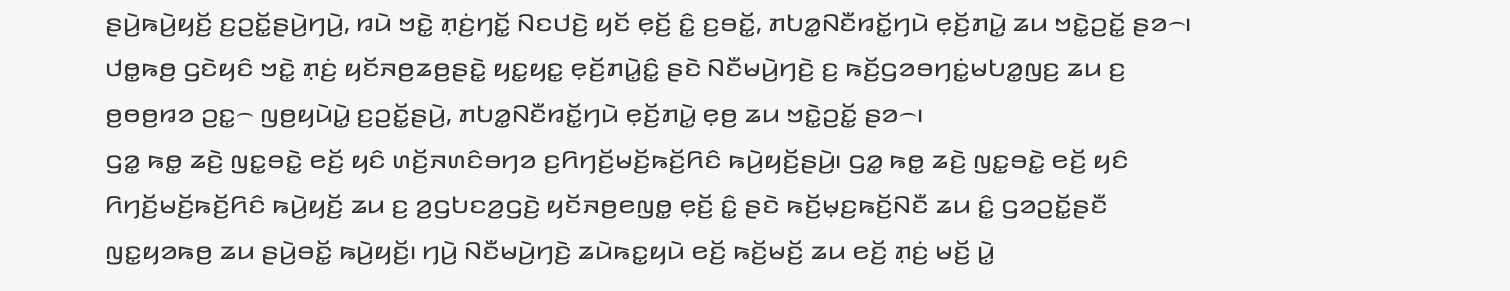ꤔꤣꤧ꤬ꤒꤣꤧ꤬ꤟꤢꤩ꤬ ꤢ꤬ꤑꤢꤩ꤭ꤔꤣꤧ꤬ꤚꤣꤧ꤬, ꤙꤣꤧ ꤠꤢꤧ꤭ ꤊ꤫ꤢꤦ꤬ꤚꤢꤩ꤭ ꤡꤢꤓꤢꤧ꤬ ꤟꤢꤩ ꤕ꤫ꤢꤩ꤬ ꤢꤨ꤭ ꤢ꤬ꤋꤢꤩ꤭, ꤊꤝꤤ꤭ꤡꤢꤪꤙꤢꤩ꤭ꤚꤣꤧ ꤕ꤫ꤢꤩ꤬ꤊꤣꤧ꤭ ꤘꤣ ꤠꤢꤧ꤭ꤑꤢꤩ꤭ ꤔꤤ꤮꤯ ꤓꤥ꤭ꤒꤥ꤬ ꤞꤢꤧꤟꤢꤨ ꤠꤢꤧ꤭ ꤊ꤫ꤢꤦ꤬ ꤟꤢꤩꤏꤥ꤬ꤘꤥ꤬ꤔꤢꤧ꤭ ꤟꤢ꤭ꤟꤢ꤭ ꤕ꤫ꤢꤩ꤬ꤊꤣꤧ꤭ꤢꤨ꤭ ꤔꤢꤧ ꤡꤢꤪꤗꤣꤧ꤬ꤚꤢꤧ꤬ ꤢ꤬ ꤒꤢꤩ꤬ꤞꤤꤋꤚꤢꤦ꤭ꤗꤝꤤ꤭ꤜꤢ꤬ ꤘꤣ ꤢ꤬ ꤥ꤬ꤥꤥ꤬ꤙꤤ ꤑꤢ꤭꤮ ꤜꤥ꤬ꤟꤣꤧꤣꤧ꤭ ꤢ꤬ꤑꤢꤩ꤭ꤔꤣꤧ꤬, ꤊꤝꤤ꤭ꤡꤢꤪꤙꤢꤩ꤭ꤚꤣꤧ ꤕ꤫ꤢꤩ꤬ꤊꤣꤧ꤭ ꤕ꤫ꤥ꤬ ꤘꤣ ꤠꤢꤧ꤭ꤑꤢꤩ꤭ ꤔꤤ꤮꤯
ꤞꤤ꤭ ꤒꤥ꤭ ꤘꤢꤧ꤬ ꤜꤢ꤭ꤋꤢꤧ꤭ ꤕꤢꤩ꤬ ꤟꤢꤨ ꤛꤢꤩ꤬ꤏꤛꤢꤨꤋꤚꤤ ꤢ꤬ꤖꤚꤢꤩ꤬ꤗꤢꤩ꤬ꤒꤢꤩ꤬ꤖꤢꤨ ꤒꤣꤧ꤬ꤟꤢꤩ꤬ꤔꤣꤧ꤬꤯ ꤞꤤ꤭ ꤒꤥ꤭ ꤘꤢꤧ꤬ ꤜꤢ꤭ꤋꤢꤧ꤭ ꤕꤢꤩ꤬ ꤟꤢꤨ ꤖꤚꤢꤩ꤬ꤗꤢꤩ꤬ꤒꤢꤩ꤬ꤖꤢꤨ ꤒꤣꤧ꤬ꤟꤢꤩ꤬ ꤘꤣ ꤢ꤬ ꤤ꤬ꤞꤝꤢꤤ꤬ꤞꤢꤧ꤬ ꤟꤢꤩꤏꤥ꤬ꤕꤜꤥ꤭ ꤕ꤫ꤢꤩ꤬ ꤢꤨ꤭ ꤔꤢꤧ ꤒꤢꤩ꤬ꤗ꤫ꤢ꤬ꤒꤢꤩ꤬ꤡꤢꤪ ꤘꤣ ꤢꤨ꤭ ꤞꤤꤑꤢꤩ꤭ꤔꤢꤪ ꤜꤢ꤭ꤟꤤꤒꤥ꤬ ꤘꤣ ꤔꤣꤧ꤬ꤋꤢꤩ꤭ ꤒꤣꤧ꤬ꤟꤢꤩ꤬꤯ ꤚꤣꤧ꤬ ꤡꤢꤪꤗꤣꤧ꤬ꤚꤢꤧ꤬ ꤘꤣꤧꤒꤢ꤭ꤟꤣꤧ ꤕꤢꤩ꤬ ꤒꤢꤩ꤬ꤗꤢꤩ꤬ ꤘꤣ ꤕꤢꤩ꤬ ꤊ꤫ꤢꤦ꤬ ꤗꤢꤩ꤬ ꤣꤧ꤭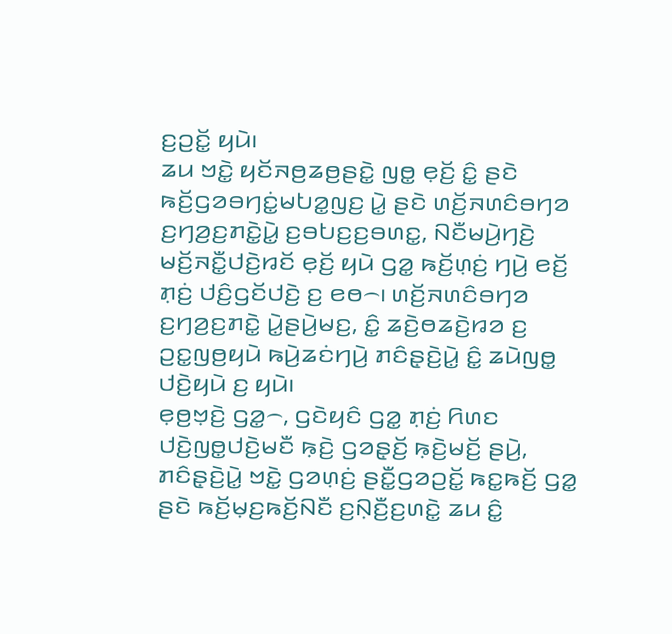ꤢ꤬ꤑꤢꤩ꤭ ꤟꤣꤧ꤯
ꤘꤣ ꤠꤢꤧ꤭ ꤟꤢꤩꤏꤥ꤬ꤘꤥ꤬ꤔꤢꤧ꤭ ꤜꤥ꤭ ꤕ꤫ꤢꤩ꤬ ꤢꤨ꤭ ꤔꤢꤧ ꤒꤢꤩ꤬ꤞꤤꤋꤚꤢꤦ꤭ꤗꤝꤤ꤭ꤜꤢ꤬ ꤣꤧ꤭ ꤔꤢꤧ ꤛꤢꤩ꤬ꤏꤛꤢꤨꤋꤚꤤ ꤢ꤬ꤚꤤ꤬ꤢ꤬ꤊꤢꤧ꤭ꤣꤧ꤭ ꤢ꤬ꤋꤝꤢ꤬ꤢ꤬ꤋꤛꤢ꤭, ꤡꤢꤪꤗꤣꤧ꤬ꤚꤢꤧ꤬ ꤗꤢꤩ꤬ꤏꤢꤪ꤭ꤓꤢꤧ꤬ꤙꤢꤩ ꤕ꤫ꤢꤩ꤬ ꤟꤣꤧ ꤞꤤ꤭ ꤒꤢꤩ꤬ꤛ꤫ꤢꤦ꤬ ꤚꤣꤧ꤬ ꤕꤢꤩ꤬ ꤊ꤫ꤢꤦ꤬ ꤓꤢꤨ꤬ꤞꤢꤩꤓꤢꤧ꤬ ꤢ꤬ ꤕꤥ꤮꤯ ꤛꤢꤩ꤬ꤏꤛꤢꤨꤋꤚꤤ ꤢ꤬ꤚꤤ꤬ꤢ꤬ꤊꤢꤧ꤭ ꤣꤧ꤭ꤔꤣꤧ꤬ꤗꤢ꤬, ꤢꤨ꤭ ꤘꤢꤧ꤬ꤥꤘꤢꤧ꤬ꤙꤤ ꤢ꤬ ꤑꤢ꤭ꤜꤥ꤬ꤟꤣꤧ ꤒꤣꤧ꤬ꤘꤢꤦꤚꤣꤧ꤬ ꤊꤢꤨꤔ꤫ꤢꤧ꤬ꤣꤧ꤭ ꤢꤨ꤭ ꤘꤣꤧꤜꤥ꤭ ꤓꤢꤧ꤬ꤟꤣꤧ ꤢ꤬ ꤟꤣꤧ꤯
ꤕ꤫ꤥ꤬ꤠ꤫ꤢꤧ꤬ ꤞꤤ꤭꤮, ꤞꤢꤧꤟꤢꤨ ꤞꤤ꤭ ꤊ꤫ꤢꤦ꤬ ꤖꤛꤢ ꤓꤢꤧ꤬ꤜꤥ꤭ꤓꤢꤧ꤬ꤗꤢꤪ ꤒ꤫ꤢꤧ꤬ ꤞꤤꤔ꤫ꤢꤩ꤬ ꤒ꤫ꤢꤧ꤬ꤗꤢꤩ꤬ ꤔꤣꤧ꤬, ꤊꤢꤨꤔ꤫ꤢꤧ꤬ꤣꤧ꤭ ꤠꤢꤧ꤭ ꤞꤤꤛ꤫ꤢꤦ꤬ ꤔꤢꤪ꤭ꤞꤤꤑꤢꤩ꤭ ꤒꤢ꤭ꤒꤢꤩ꤬ ꤞꤤ꤭ ꤔꤢꤧ ꤒꤢꤩ꤬ꤗ꤫ꤢ꤬ꤒꤢꤩ꤬ꤡꤢꤪ ꤢ꤬ꤡ꤫ꤢꤪ꤬ꤢ꤬ꤛꤢꤧ꤭ ꤘꤣ ꤢꤨ꤭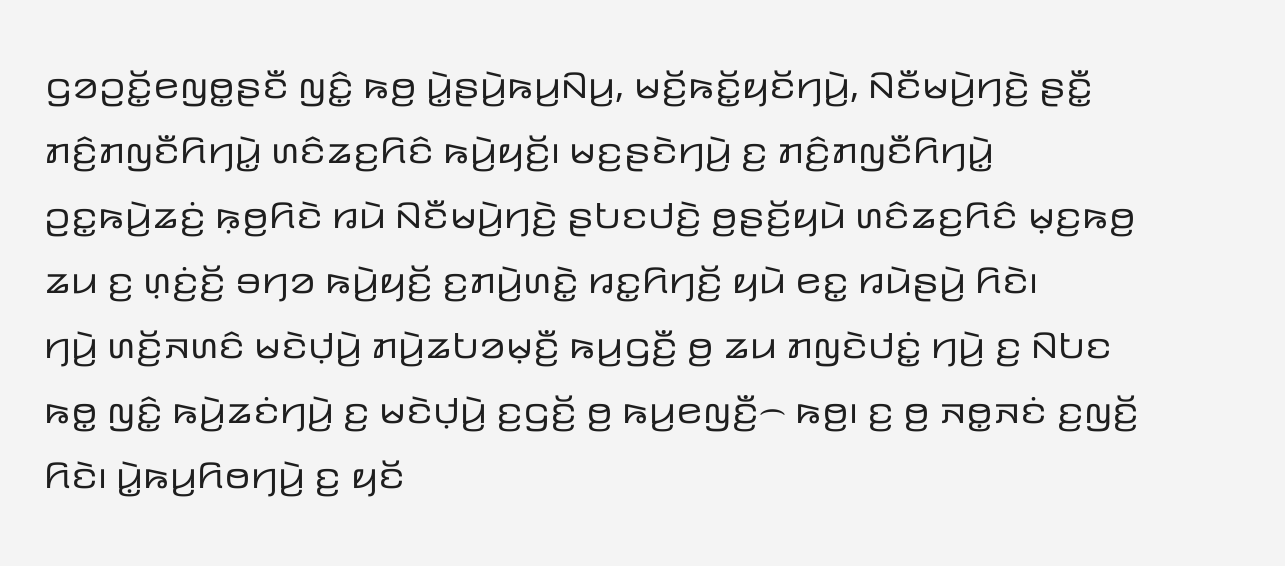ꤞꤤꤑꤢꤩ꤭ꤕꤜꤥ꤭ꤔꤢꤪ ꤜꤢꤨ꤭ ꤒꤥ꤬ ꤣꤧ꤭ꤔꤣꤧ꤬ꤒꤣ꤬ꤡꤣ꤬, ꤗꤢꤩ꤬ꤒꤢꤩ꤭ꤟꤢꤩꤚꤣꤧ꤬, ꤡꤢꤪꤗꤣꤧ꤬ꤚꤢꤧ꤬ ꤔꤢꤪ꤭ ꤊꤢꤨ꤬ꤊꤜꤢꤪꤖꤚꤣꤧ꤭ ꤛꤢꤨꤘꤢ꤬ꤖꤢꤨ ꤒꤣꤧ꤬ꤟꤢꤩ꤬꤯ ꤗꤢ꤬ꤔꤢꤧꤚꤣꤧ꤬ ꤢ꤬ ꤊꤢꤨ꤬ꤊꤜꤢꤪꤖꤚꤣꤧ꤭ ꤑꤢ꤭ꤒꤣꤧ꤬ꤘꤢꤦ꤬ ꤒ꤫ꤥ꤬ꤖꤢꤧ ꤙꤣꤧ ꤡꤢꤪꤗꤣꤧ꤬ꤚꤢꤧ꤬ ꤔꤝꤢꤓꤢꤧ꤬ ꤥ꤬ꤔꤢꤩ꤬ꤟꤣꤧ ꤛꤢꤨꤘꤢ꤬ꤖꤢꤨ ꤗ꤫ꤢ꤬ꤒꤥ꤬ ꤘꤣ ꤢ꤬ ꤛ꤫ꤢꤦ꤬ꤢꤩ꤬ ꤋꤚꤤ ꤒꤣꤧ꤬ꤟꤢꤩ꤬ ꤢ꤬ꤊꤣꤧ꤬ꤛꤢꤧ꤭ ꤙꤢ꤭ꤖꤚꤢꤩ꤬ ꤟꤣꤧ ꤕꤢ꤭ ꤙꤣꤧꤔꤣꤧ꤬ ꤖꤢꤧ꤯
ꤚꤣꤧ꤬ ꤛꤢꤩ꤬ꤏꤛꤢꤨ ꤗꤢꤧꤓ꤫ꤣꤧ꤬ ꤊꤣꤧ꤬ꤘꤝꤤꤗ꤫ꤢꤪ꤬ ꤒꤣ꤬ꤞꤢꤪ꤬ ꤥ꤬ ꤘꤣ ꤊꤜꤢꤧꤓꤢꤦ꤭ ꤚꤣꤧ꤬ ꤢ꤬ ꤡꤝꤢ ꤒꤥ꤭ ꤜꤢꤨ꤭ ꤒꤣꤧ꤬ꤘꤢꤦꤚꤣꤧ꤬ ꤢ꤬ ꤗꤢꤧꤓ꤫ꤣꤧ꤬ ꤢ꤬ꤞꤢꤩ꤬ ꤥ꤬ ꤒꤣ꤬ꤕꤜꤢꤪ꤬꤮ ꤒꤥ꤬꤯ ꤢ꤬ ꤥ꤬ ꤏꤥ꤭ꤏꤢꤦ ꤢ꤬ꤜꤢꤩ꤬ ꤖꤢꤧ꤯ ꤣꤧ꤭ꤒꤣ꤬ꤖꤥꤚꤣꤧ꤬ ꤢ꤬ ꤟꤢꤩ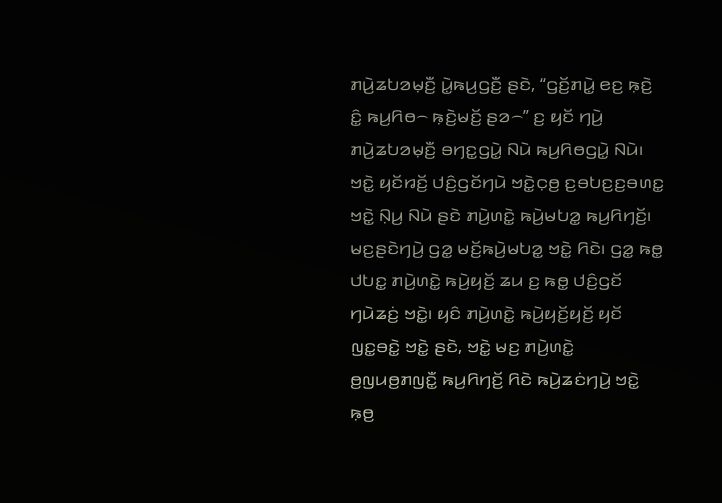ꤊꤣꤧ꤬ꤘꤝꤤꤗ꤫ꤢꤪ꤬ ꤣꤧ꤭ꤒꤣ꤬ꤞꤢꤪ꤬ ꤔꤢꤧ, “ꤞꤢꤩ꤬ꤊꤣꤧ꤭ ꤕꤢ꤬ ꤒ꤫ꤢꤧ꤬ ꤢꤨ꤭ ꤒꤣ꤬ꤖꤥ꤮ ꤒ꤫ꤢꤧ꤬ꤗꤢꤩ꤬ ꤔꤤ꤮” ꤢ꤬ ꤟꤢꤩ ꤚꤣꤧ꤬ ꤊꤣꤧ꤬ꤘꤝꤤꤗ꤫ꤢꤪ꤬ ꤋꤚꤢ꤭ꤞꤣꤧ꤭ ꤡꤣꤧ ꤒꤣ꤬ꤖꤥꤞꤣꤧ꤭ ꤡꤣꤧ꤯
ꤠꤢꤧ꤭ ꤟꤢꤩꤙꤢꤩ꤬ ꤓꤢꤨ꤬ꤞꤢꤩꤚꤣꤧ ꤠꤢꤧ꤭ꤍ꤫ꤥ꤬ ꤢ꤬ꤋꤝꤢ꤬ꤢ꤬ꤋꤛꤢ꤭ ꤠꤢꤧ꤭ ꤡ꤫ꤣ꤬ ꤡꤣꤧ ꤔꤢꤧ ꤊꤣꤧ꤬ꤛꤢꤧ꤭ ꤒꤣꤧ꤬ꤗꤝꤤ꤭ ꤒꤣ꤬ꤖꤚꤢꤩ꤬꤯ ꤗꤢ꤬ꤔꤢꤧꤚꤣꤧ꤬ ꤞꤤ꤭ ꤗꤢꤩ꤬ꤒꤣꤧ꤬ꤗꤝꤤ꤭ ꤠꤢꤧ꤭ ꤖꤢꤧ꤯ ꤞꤤ꤭ ꤒꤥ꤭ ꤓꤝꤢ꤭ ꤊꤣꤧ꤬ꤛꤢꤧ꤭ ꤒꤣꤧ꤬ꤟꤢꤩ꤬ ꤘꤣ ꤢ꤬ ꤒꤥ꤭ ꤓꤢꤨ꤬ꤞꤢꤩ ꤚꤣꤧꤘꤢꤦ꤬ ꤠꤢꤧ꤭꤯ ꤟꤢꤨ ꤊꤣꤧ꤬ꤛꤢꤧ꤭ ꤒꤣꤧ꤬ꤟꤢꤩ꤬ꤟꤢꤩ꤬ ꤟꤢꤩ ꤜꤢ꤭ꤋꤢꤧ꤭ ꤠꤢꤧ꤭ ꤔꤢꤧ, ꤠꤢꤧ꤭ ꤗꤢ꤬ ꤊꤣꤧ꤬ꤛꤢꤧ꤭ ꤥ꤬ꤜꤣꤥ꤬ꤊꤜꤢꤪ꤭ ꤒꤣ꤬ꤖꤚꤢꤩ꤬ ꤖꤢꤧ ꤒꤣꤧ꤬ꤘꤢꤦꤚꤣꤧ꤬ ꤠꤢꤧ꤭ ꤒ꤫ꤥ꤬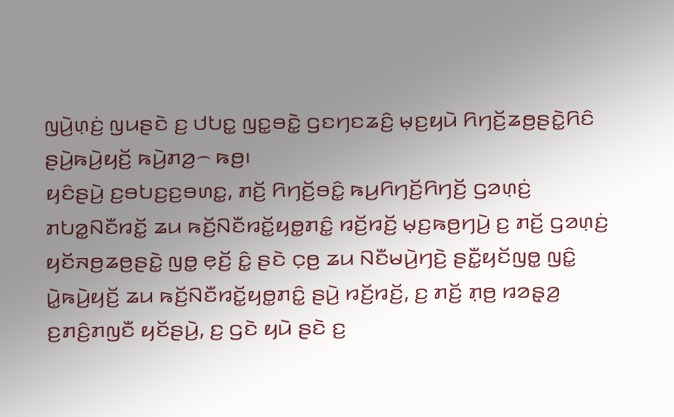ꤜꤣꤧ꤬ꤛ꤫ꤢꤦ꤬ ꤜꤣꤔꤢꤧ ꤢ꤬ ꤓꤝꤢ꤭ ꤜꤢ꤭ꤋꤢꤧ꤭ ꤞꤢꤚꤢꤘꤢꤨ꤬ ꤗ꤫ꤢ꤬ꤟꤣꤧ ꤖꤚꤢꤩ꤬ꤘꤥ꤬ꤔꤢꤧ꤭ꤖꤢꤨ ꤔꤣꤧ꤬ꤒꤣꤧ꤬ꤟꤢꤩ꤬ ꤒꤣꤧ꤬ꤊꤤ꤬꤮ ꤒꤥ꤬꤯
ꤟꤢꤨꤔꤣꤧ꤬ ꤢ꤬ꤋꤝꤢ꤬ꤢ꤬ꤋꤛꤢ꤭, ꤊꤢꤩ꤬ ꤖꤚꤢꤩ꤬ꤋꤢꤨ꤭ ꤒꤣ꤬ꤖꤚꤢꤩ꤬ꤖꤚꤢꤩ꤬ ꤞꤤꤛ꤫ꤢꤦ꤬ ꤊꤝꤤ꤭ꤡꤢꤪꤙꤢꤩ꤭ ꤘꤣ ꤒꤢꤩ꤬ꤡꤢꤪꤙꤢꤩ꤭ꤟꤥ꤭ꤊꤢꤨ꤭ ꤙꤢꤩ꤬ꤙꤢꤩ꤬ ꤗ꤫ꤢ꤬ꤒꤥ꤬ꤚꤣꤧ꤬ ꤢ꤬ ꤊꤢꤩ꤬ ꤞꤤꤛ꤫ꤢꤦ꤬ ꤟꤢꤩꤏꤥ꤬ꤘꤥ꤬ꤔꤢꤧ꤭ ꤜꤥ꤭ ꤕ꤫ꤢꤩ꤬ ꤢꤨ꤭ ꤔꤢꤧ ꤍ꤫ꤥ꤬ ꤘꤣ ꤡꤢꤪꤗꤣꤧ꤬ꤚꤢꤧ꤬ ꤔꤢꤪ꤭ꤟꤢꤩꤜꤥ꤭ ꤜꤢꤨ꤭ ꤣꤧ꤭ꤒꤣꤧ꤬ꤟꤢꤩ꤬ ꤘꤣ ꤒꤢꤩ꤬ꤡꤢꤪꤙꤢꤩ꤭ꤟꤥ꤭ꤊꤢꤨ꤭ ꤔꤣꤧ꤬ ꤙꤢꤩ꤬ꤙꤢꤩ꤬, ꤢ꤬ ꤊꤢꤩ꤬ ꤊ꤫ꤥ꤬ ꤙꤤꤔ꤫ꤤ꤬ ꤢ꤬ꤊꤢꤨ꤬ꤊꤜꤢꤪ ꤟꤢꤩꤔꤣꤧ꤬, ꤢ꤬ ꤞꤢꤧ ꤟꤣꤧ ꤔꤢꤧ ꤢ꤬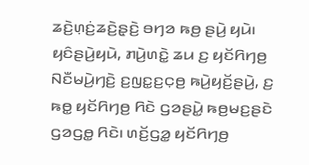ꤘꤢꤧ꤬ꤛ꤫ꤢꤦ꤬ꤘꤢꤧ꤬ꤔ꤫ꤢꤧ꤬ ꤋꤚꤤ ꤒꤥ꤬ ꤔꤣꤧ꤬ ꤟꤣꤧ꤯
ꤟꤢꤨꤔꤣꤧ꤬ꤟꤣꤧ, ꤊꤣꤧ꤬ꤛꤢꤧ꤭ ꤘꤣ ꤢ꤬ ꤟꤢꤩꤖꤚꤥ꤬ ꤡꤢꤪꤗꤣꤧ꤬ꤚꤢꤧ꤬ ꤢ꤬ꤜꤢ꤭ꤢ꤬ꤍ꤫ꤥ꤬ ꤒꤣꤧ꤬ꤟꤢꤩ꤬ꤔꤣꤧ꤬, ꤢ꤬ ꤒꤥ꤭ ꤟꤢꤩꤖꤚꤥ꤬ ꤖꤢꤧ ꤞꤤꤔꤣꤧ꤭ ꤒꤥ꤬ꤗꤢ꤬ꤔꤢꤧ ꤞꤤꤞꤥ꤭ ꤖꤢꤧ꤯ ꤛꤢꤩ꤬ꤞꤤ꤭ ꤟꤢꤩꤖꤚꤥ꤬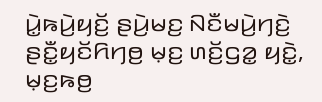ꤣꤧ꤭ꤒꤣꤧ꤬ꤟꤢꤩ꤬ ꤔꤣꤧ꤬ꤗꤢ꤬ ꤡꤢꤪꤗꤣꤧ꤬ꤚꤢꤧ꤬ ꤔꤢꤪ꤭ꤟꤢꤩꤖꤚꤥ꤬ ꤗ꤫ꤢ꤬ ꤛꤢꤩ꤬ꤞꤤ꤭ ꤟꤢꤧ꤭, ꤗ꤫ꤢ꤬ꤒꤥ꤬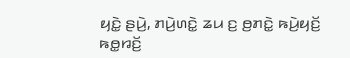ꤟꤢꤧ꤭ ꤔꤣꤧ꤬, ꤊꤣꤧ꤬ꤛꤢꤧ꤭ ꤘꤣ ꤢ꤬ ꤥ꤬ꤊꤢꤧ꤭ ꤒꤣꤧ꤬ꤟꤢꤩ꤬ ꤒꤥ꤭ꤙꤢꤩ꤬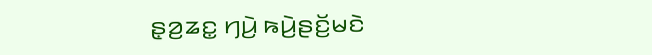ꤔ꤫ꤤ꤬ꤘꤢ꤭ ꤚꤣꤧ꤬ ꤒꤣꤧ꤬ꤔꤢꤩ꤬ꤗꤢꤧ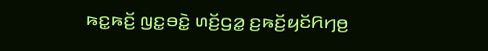ꤒꤢ꤭ꤒꤢꤩ꤬ ꤜꤢ꤭ꤋꤢꤧ꤭ ꤛꤢꤩ꤬ꤞꤤ꤭ ꤢ꤬ꤒꤢꤩ꤬ꤟꤢꤩꤖꤚꤥ꤬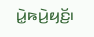ꤣꤧ꤭ꤒꤣꤧ꤬ꤟꤢꤩ꤬꤯